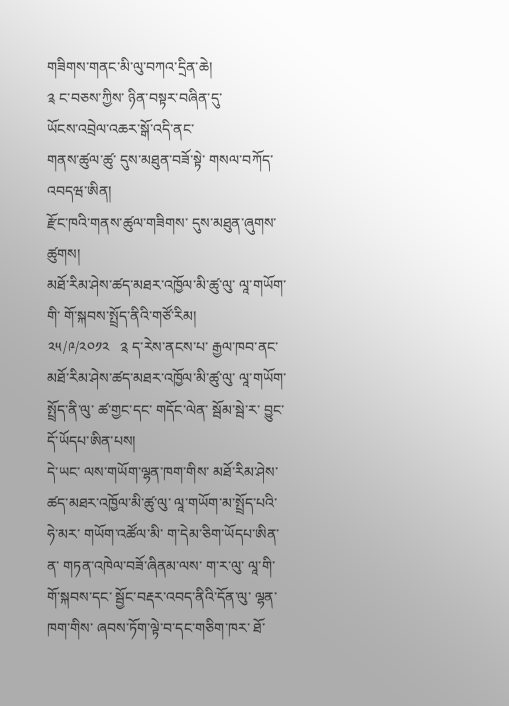གཟིགས་གནང་མི་ལུ་བཀའ་དྲིན་ཆེ།
༉ ང་བཅས་ཀྱིས་ ཉིན་བསྟར་བཞིན་དུ་
ཡོངས་འབྲེལ་འཆར་སྒོ་འདི་ནང་
གནས་ཚུལ་ཚུ་ དུས་མཐུན་བཟོ་སྟེ་ གསལ་བཀོད་འབདཝ་ཨིན།
རྫོང་ཁའི་གནས་ཚུལ་གཟིགས་ དུས་མཐུན་ཞུགས་ཚུགས།
མཐོ་རིམ་ཤེས་ཚད་མཐར་འཁྱོལ་མི་ཚུ་ལུ་ ལཱ་གཡོག་གི་ གོ་སྐབས་སྤྲོད་ནིའི་གཙོ་རིམ།
༢༥/༩/༢༠༡༢   ༉ ད་རེས་ནངས་པ་ རྒྱལ་ཁབ་ནང་ མཐོ་རིམ་ཤེས་ཚད་མཐར་འཁྱོལ་མི་ཚུ་ལུ་ ལཱ་གཡོག་སྤྲོད་ནི་ལུ་ ཚ་གྱང་དང་ གདོང་ལེན་ སྦོམ་སྦེ་ར་ བྱུང་དོ་ཡོདཔ་ཨིན་པས།
དེ་ཡང་ ལས་གཡོག་ལྷན་ཁག་གིས་ མཐོ་རིམ་ཤེས་ཚད་མཐར་འཁྱོལ་མི་ཚུ་ལུ་ ལཱ་གཡོག་མ་སྤྲོད་པའི་ཧེ་མར་ གཡོག་འཚོལ་མི་ ག་དེམ་ཅིག་ཡོདཔ་ཨིན་ན་ གཏན་འཁེལ་བཟོ་ཞིནམ་ལས་ ག་ར་ལུ་ ལཱ་གི་གོ་སྐབས་དང་ སྦྱོང་བརྡར་འབད་ནིའི་དོན་ལུ་ ལྷན་ཁག་གིས་ ཞབས་ཏོག་ལྟེ་བ་དང་གཅིག་ཁར་ ཐོ་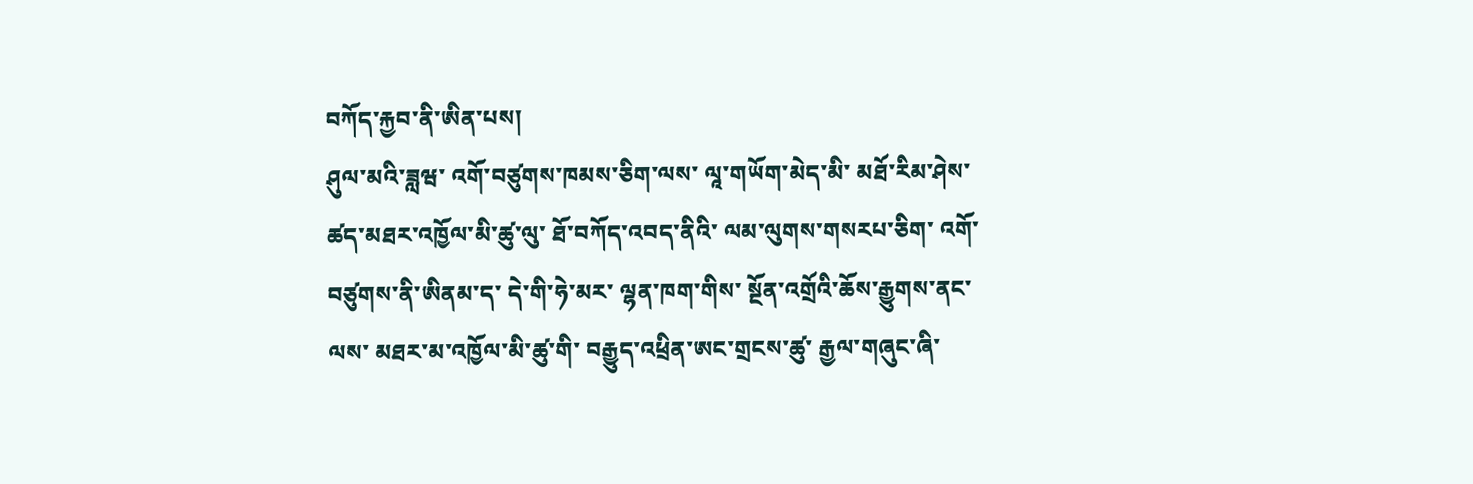བཀོད་རྐྱབ་ནི་ཨིན་པས།
ཤུལ་མའི་ཟླཝ་ འགོ་བཙུགས་ཁམས་ཅིག་ལས་ ལཱ་གཡོག་མེད་མི་ མཐོ་རིམ་ཤེས་ཚད་མཐར་འཁྱོལ་མི་ཚུ་ལུ་ ཐོ་བཀོད་འབད་ནིའི་ ལམ་ལུགས་གསརཔ་ཅིག་ འགོ་བཙུགས་ནི་ཨིནམ་ད་ དེ་གི་ཧེ་མར་ ལྷན་ཁག་གིས་ སྔོན་འགྲོའི་ཆོས་རྒྱུགས་ནང་ལས་ མཐར་མ་འཁྱོལ་མི་ཚུ་གི་ བརྒྱུད་འཕྲིན་ཨང་གྲངས་ཚུ་ རྒྱལ་གཞུང་ཞི་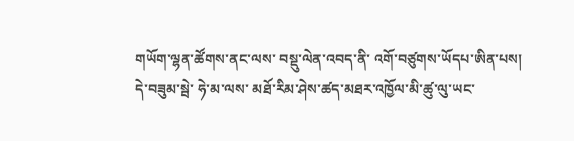གཡོག་ལྷན་ཚོགས་ནང་ལས་ བསྡུ་ལེན་འབད་ནི་ འགོ་བཙུགས་ཡོདཔ་ཨིན་པས།
དེ་བཟུམ་སྦེ་ ཧེ་མ་ལས་ མཐོ་རིམ་ཤེས་ཚད་མཐར་འཁྱོལ་མི་ཚུ་ལུ་ཡང་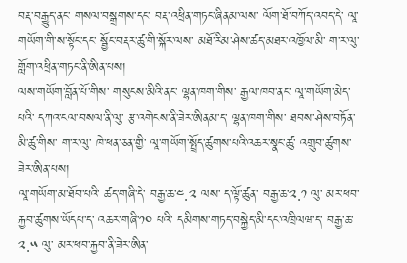བརྡ་བརྒྱུད་ནང་ གསལ་བསྒྲགས་དང་ བརྡ་འཕྲིན་གཏང་ཞིནམ་ལས་ ལོག་ཐོ་བཀོད་འབད་དེ་ ལཱ་གཡོག་གི་ས་སྟོང་དང་ སྦྱོང་བརྡར་ཚུ་གི་སྐོར་ལས་ མཐོ་རིམ་ཤེས་ཚད་མཐར་འཁྱོལ་མི་ ག་ར་ལུ་ གློག་འཕྲིན་གཏང་ནི་ཨིན་པས།
ལས་གཡོག་བློན་པོ་གིས་ གསུངས་མིའི་ནང་ ལྷན་ཁག་གིས་ རྒྱལ་ཁབ་ནང་ ལཱ་གཡོག་མེད་པའི་ དཀའ་ངལ་བསལ་ནི་ལུ་ རྩ་འགེངས་ནི་ཟེར་ཨིནམ་ད་ ལྷན་ཁག་གིས་ ཐབས་ཤེས་བཏོན་མི་ཚུ་གིས་ ག་ར་ལུ་ ཁེ་ཕན་ཅན་གྱི་ ལཱ་གཡོག་སྤྲོད་ཚུགས་པའི་འཆར་སྣང་ཚུ་ འགྲུབ་ཚུགས་ཟེར་ཨིན་པས།
ལཱ་གཡོག་མ་ཐོབ་པའི་ ཚད་གཞི་དེ་ བརྒྱ་ཆ་༤.༢ ལས་ ད་ལྟོ་ཚུན་ བརྒྱ་ཆ་༢.༡ ལུ་ མར་ཕབ་རྐྱབ་ཚུགས་ཡོདཔ་ད་ འཆར་གཞི་༡༠ པའི་ དམིགས་གཏད་བསྐྱེད་མི་དང་འཁྲིལཝ་ད་ བརྒྱ་ཆ་༢.༥ ལུ་ མར་ཕབ་རྐྱབ་ནི་ཟེར་ཨིན་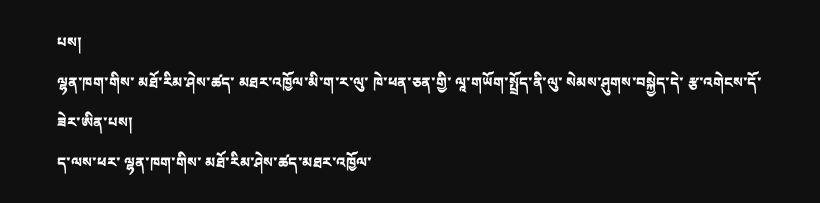པས།
ལྷན་ཁག་གིས་ མཐོ་རིམ་ཤེས་ཚད་ མཐར་འཁྱོལ་མི་ག་ར་ལུ་ ཁེ་ཕན་ཅན་གྱི་ ལཱ་གཡོག་སྤྲོད་ནི་ལུ་ སེམས་ཤུགས་བསྐྱེད་དེ་ རྩ་འགེངས་དོ་ཟེར་ཨིན་པས།
ད་ལས་ཕར་ ལྷན་ཁག་གིས་ མཐོ་རིམ་ཤེས་ཚད་མཐར་འཁྱོལ་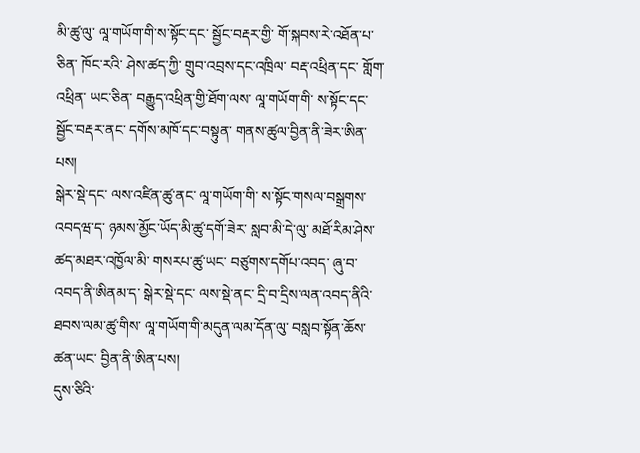མི་ཚུ་ལུ་ ལཱ་གཡོག་གི་ས་སྟོང་དང་ སྦྱོང་བརྡར་གྱི་ གོ་སྐབས་རེ་འཐོན་པ་ཅིན་ ཁོང་རའི་ ཤེས་ཚད་ཀྱི་ གྲུབ་འབྲས་དང་འཁྲིལ་ བརྡ་འཕྲིན་དང་ གློག་འཕྲིན་ ཡང་ཅིན་ བརྒྱུད་འཕྲིན་གྱི་ཐོག་ལས་ ལཱ་གཡོག་གི་ ས་སྟོང་དང་སྦྱོང་བརྡར་ནང་ དགོས་མཁོ་དང་བསྟུན་ གནས་ཚུལ་བྱིན་ནི་ཟེར་ཨིན་པས།
སྒེར་སྡེ་དང་ ལས་འཛིན་ཚུ་ནང་ ལཱ་གཡོག་གི་ ས་སྟོང་གསལ་བསྒྲགས་འབདཝ་ད་ ཉམས་མྱོང་ཡོད་མི་ཚུ་དགོ་ཟེར་ སླབ་མི་དེ་ལུ་ མཐོ་རིམ་ཤེས་ཚད་མཐར་འཁྱོལ་མི་ གསརཔ་ཚུ་ཡང་ བཙུགས་དགོཔ་འབད་ ཞུ་བ་འབད་ནི་ཨིནམ་ད་ སྒེར་སྡེ་དང་ ལས་སྡེ་ནང་ དྲི་བ་དྲིས་ལན་འབད་ནིའི་ ཐབས་ལམ་ཚུ་གིས་ ལཱ་གཡོག་གི་མདུན་ལམ་དོན་ལུ་ བསླབ་སྟོན་ཆོས་ཚན་ཡང་ བྱིན་ནི་ཨིན་པས།
དུས་ཅིའི་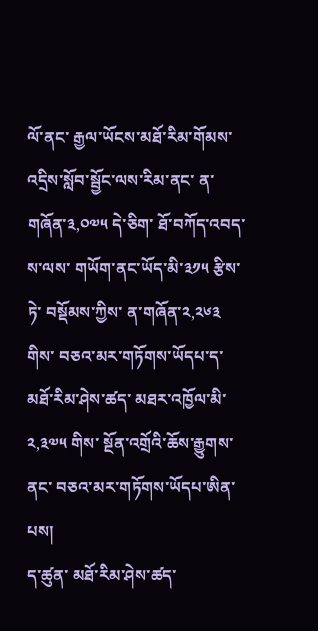ལོ་ནང་ རྒྱལ་ཡོངས་མཐོ་རིམ་གོམས་འདྲིས་སློབ་སྦྱོང་ལས་རིམ་ནང་ ན་གཞོན་༣,༠༧༥ དེ་ཅིག་ ཐོ་བཀོད་འབད་ས་ལས་ གཡོག་ནང་ཡོད་མི་༣༡༥ རྩིས་ཏེ་ བསྡོམས་ཀྱིས་ ན་གཞོན་༢,༢༦༣ གིས་ བཅའ་མར་གཏོགས་ཡོདཔ་ད་ མཐོ་རིམ་ཤེས་ཚད་ མཐར་འཁྱོལ་མི་༢,༣༧༥ གིས་ སྔོན་འགྲོའི་ཆོས་རྒྱུགས་ནང་ བཅའ་མར་གཏོགས་ཡོདཔ་ཨིན་པས།
ད་ཚུན་ མཐོ་རིམ་ཤེས་ཚད་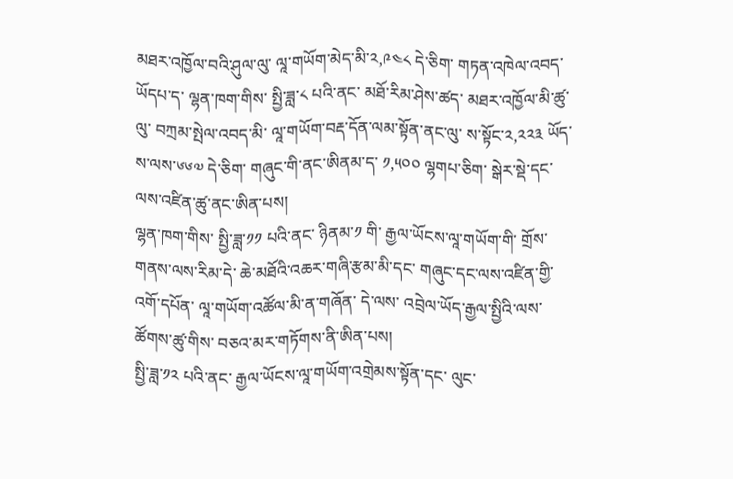མཐར་འཁྱོལ་བའི་ཤུལ་ལུ་ ལཱ་གཡོག་མེད་མི་༢,༩༤༨ དེ་ཅིག་ གཏན་འཁེལ་འབད་ཡོདཔ་ད་ ལྷན་ཁག་གིས་ སྤྱི་ཟླ་༨ པའི་ནང་ མཐོ་རིམ་ཤེས་ཚད་ མཐར་འཁྱོལ་མི་ཚུ་ལུ་ བཀྲམ་སྤེལ་འབད་མི་ ལཱ་གཡོག་བརྡ་དོན་ལམ་སྟོན་ནང་ལུ་ ས་སྟོང་༢,༢༢༣ ཡོད་ས་ལས་༦༦༧ དེ་ཅིག་ གཞུང་གི་ནང་ཨིནམ་ད་ ༡,༥༠༠ ལྷགཔ་ཅིག་ སྒེར་སྡེ་དང་ ལས་འཛིན་ཚུ་ནང་ཨིན་པས།
ལྷན་ཁག་གིས་ སྤྱི་ཟླ་༡༡ པའི་ནང་ ཉིནམ་༡ གི་ རྒྱལ་ཡོངས་ལཱ་གཡོག་གི་ གྲོས་གནས་ལས་རིམ་དེ་ ཆེ་མཐོའི་འཆར་གཞི་རྩམ་མི་དང་ གཞུང་དང་ལས་འཛིན་གྱི་འགོ་དཔོན་ ལཱ་གཡོག་འཚོལ་མི་ན་གཞོན་ དེ་ལས་ འབྲེལ་ཡོད་རྒྱལ་སྤྱིའི་ལས་ཚོགས་ཚུ་གིས་ བཅའ་མར་གཏོགས་ནི་ཨིན་པས།
སྤྱི་ཟླ་༡༢ པའི་ནང་ རྒྱལ་ཡོངས་ལཱ་གཡོག་འགྲེམས་སྟོན་དང་ ལུང་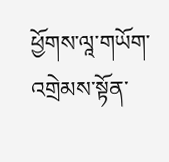ཕྱོགས་ལཱ་གཡོག་འགྲེམས་སྟོན་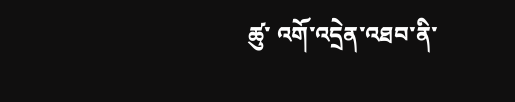ཚུ་ འགོ་འདྲེན་འཐབ་ནི་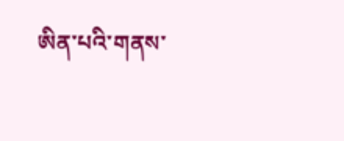ཨིན་པའི་གནས་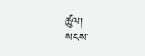ཚུལ།
སངས་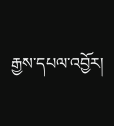རྒྱས་དཔལ་འབྱོར།